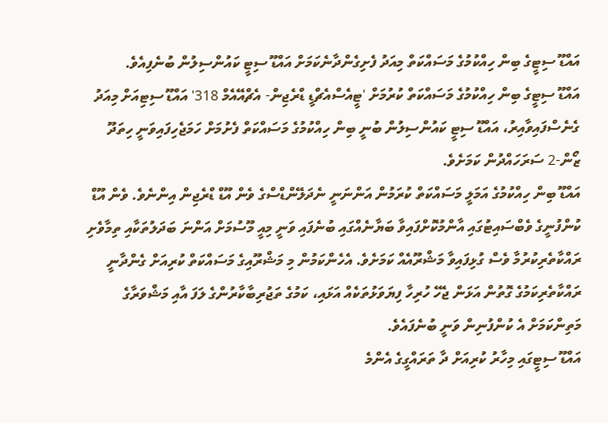އައްޑޫ ސިޓީގެ ބިން ހިއްކުމުގެ މަސައްކަތް މިއަދު ފެށިގެންދާނެކަމަށް އައްޑޫ ސިޓީ ކައުންސިލުން ބުނެފިއެވެ.
އައްޑޫ ސިޓީގެ ބިން ހިއްކުމުގެ މަސައްކަތް ކުރުމަށް 'ޓީއެސްއެޗްޑީ ޑްރެޖިން- އެޗްއޭއެމް 318' އައްޑޫ ސިޓިއަށް މިއަދު ގެނެސްފައިވާއިރު، އައްޑޫ ސިޓީ ކައުންސިލުން ބުނީ ބިން ހިއްކުމުގެ މަސައްކަތް ފެށުމަށް ހަމަޖެހިފައިވަނީ ހިތަދޫ ޒޯން-2 ސަރަހައްދުން ކަމަށެވެ.
އައްޑޫ ބިން ހިއްކުމުގެ އަމަލީ މަސައްކަތް ކުރަމުން އަންނަނީ ނެދަލޭންޑްސްގެ ވެން އޫޑް ޑްރެޖިން އިންނެވެ. ވެން އޫޑް ކުންފުނީގެ ވެބްސައިޓުގައި އާންމުކޮށްފައިވާ ބަޔާނެއްގައި ބުނެފައި ވަނީ މިއީ މޫސުމަށް އަންނަ ބަދަލުތަކާއި ތިމާވެށި ރައްކާތެރިކުރުމާ ވެސް ގުޅިފައިވާ މަޝްރޫއެއް ކަމަށެވެ. އެހެންކަމުން މި މަޝްރޫއިގެ މަސައްކަތް ކުރިއަށް ގެންދާނީ ރައްކާތެރިކަމުގެ ގޮތުން އަޅަން ޖެހޭ ހުރިހާ ފިޔަވަޅުތަކެއް އަޅައި، ކަމުގެ ތަޖުރިބާކާރުންގެ ލަފަ އާއި މަޝްވަރާގެ މަތިންކަމަށް އެ ކުންފުނިން ވަނީ ބުނެފައެވެ.
އައްޑޫ ސިޓީގައި މިހާރު ކުރިއަށް ދާ ތަރައްގީގެ އެންމެ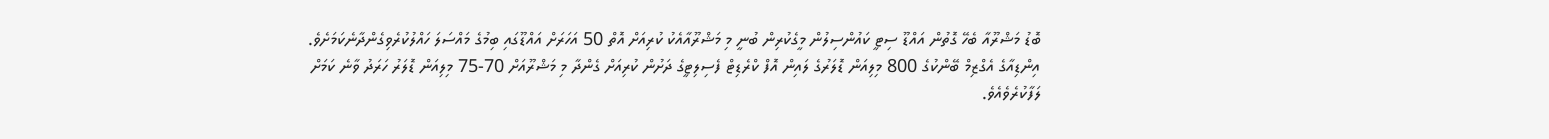ބޮޑު މަޝްރޫއާ ބެހޭ ގޮތުން އައްޑޫ ސިޓީ ކައުންސިލުން މީގެކުރިން ބުނީ މި މަޝްރޫއާއެކު ކުރިއަށް އޮތް 50 އަހަރަށް އައްޑޫގައި ބިމުގެ މައްސަލަ ހައްލުކުރެވިގެންދާނެކަމަށެވެ.
އިންޑިއާގެ އެގްޒިމް ބޭންކުގެ 800 މިލިއަން ޑޮލަރުގެ ލައިން އޮފް ކްރެޑިޓް ފެސިލިޓީގެ ދަށުން ކުރިއަށް ގެންދާ މި މަޝްރޫއަށް 70-75 މިލިއަން ޑޮލަރު ހަރަދު ވާނެ ކަމަށް ލަފާކުރެވެއެވެ.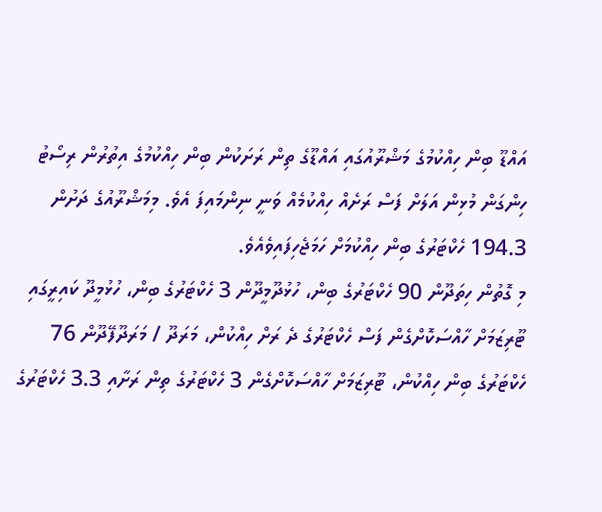އައްޑޫ ބިން ހިއްކުމުގެ މަޝްރޫއުގައި އައްޑޫގެ ތިން ރަށަކުން ބިން ހިއްކުމުގެ އިތުރުން ރިސޯޓު ހިންގަން މުޅިން އަލަށް ފަސް ރަށެއް ހިއްކުމެއް ވަނީ ނިންމައިފަ އެވެ. މިމަޝްރޫއުގެ ދަށުން 194.3 ހެކްޓަރުގެ ބިން ހިއްކުމަށް ހަމަޖެހިފައިވެއެވެ.
މި ގޮތުން ހިތަދޫން 90 ހެކްޓަރުގެ ބިން، ހުޅުދޫމީދޫން 3 ހެކްޓަރުގެ ބިން، ހުޅުމީދޫ ކައިރީގައި ޓޫރިޒަމަށް ހާއްސަކޮށްގެން ފަސް ހެކްޓަރުގެ ދެ ރަށް ހިއްކުން، މަރަދޫ / މަރަދޫފޭދޫން 76 ހެކްޓަރުގެ ބިން ހިއްކުން، ޓޫރިޒަމަށް ހާއްސަކޮށްގެން 3 ހެކްޓަރުގެ ތިން ރަށާއި 3.3 ހެކްޓަރުގެ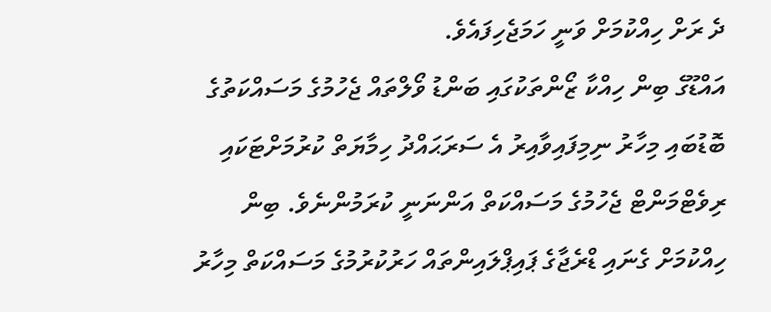ދެ ރަށް ހިއްކުމަށް ވަނީ ހަމަޖެހިފައެވެ.
އައްޑޫގެ ބިން ހިއްކާ ޒޯންތަކުގައި ބަންޑު ވޯލްތައް ޖެހުމުގެ މަސައްކަތުގެ ބޮޑުބައި މިހާރު ނިމިފައިވާއިރު އެ ސަރަޙައްދު ހިމާޔަތް ކުރުމަށްޓަކައި ރިވެޓްމަންޓް ޖެހުމުގެ މަސައްކަތް އަންނަނީ ކުރަމުންނެވެ. ބިން ހިއްކުމަށް ގެނައި ޑްރެޖާގެ ޕައިޕްލައިންތައް ހަރުކުރުމުގެ މަސައްކަތް މިހާރު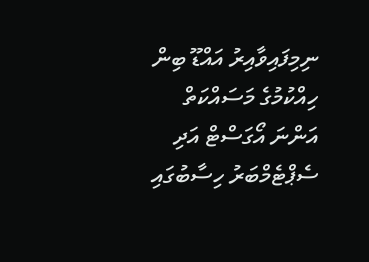ނިމިފައިވާއިރު އައްޑޫ ބިން ހިއްކުމުގެ މަސައްކަތް އަންނަ އޯގަސްޓް އަދި ސެޕްޓެމްބަރު ހިސާބުގައި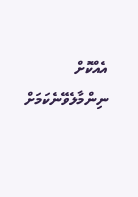އެއްކޮށް ނިންމާލެވޭނެކަމަށް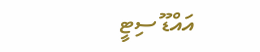އައްޑޫ ސިޓީ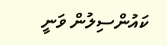ކައުންސިލުން ވަނީ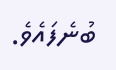ބުނެފައެވެ.